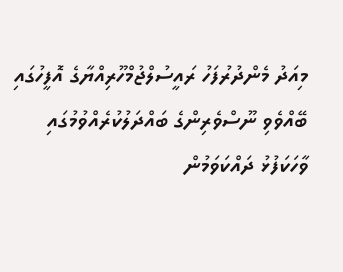މިއަދު މެންދުރުފަހު ރައީސުލްޖުމްހޫރިއްޔާގެ އޮފީހުގައި ބޭއްވެވި ނޫސްވެރިންގެ ބައްދަލުކުރެއްވުމުގައި ވާހަކަފުޅު ދައްކަވަމުން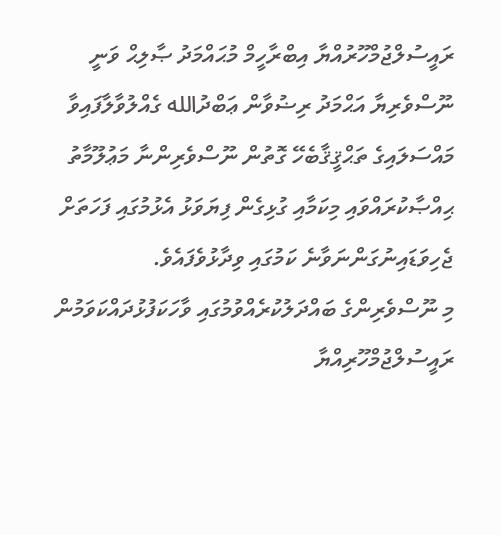ރައީސުލްޖުމްހޫރުއްޔާ އިބްރާހީމް މުޙައްމަދު ޞާލިޙް ވަނީ ނޫސްވެރިޔާ އަޙްމަދު ރިޟުވާން ޢަބްދުالله ގެއްލުވާލާފައިވާ މައްސަލައިގެ ތަޙްޤީޤާބެހޭ ގޮތުން ނޫސްވެރިންނާ މަޢުލޫމާތު ޙިއްޞާކުރައްވައި މިކަމާއި ގުޅިގެން ފިޔަވަޅު އެޅުމުގައި ފަހަތަށް ޖެހިވަޑައިނުގަންނަވާނެ ކަމުގައި ވިދާޅުވެފައެވެ.
މި ނޫސްވެރިންގެ ބައްދަލުކުރެއްވުމުގައި ވާހަކަފުޅުދައްކަވަމުން ރައީސުލްޖުމްހޫރިއްޔާ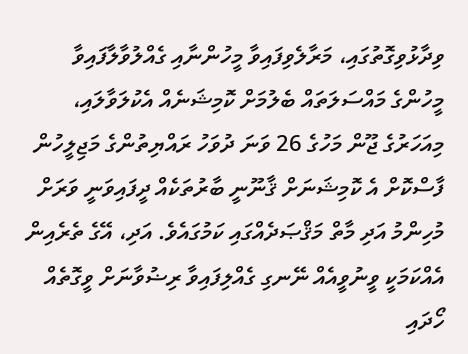ވިދާޅުވިގޮތުގައި، މަރާލެވިފައިވާ މީހުންނާއި ގެއްލުވާލާފައިވާ މީހުންގެ މައްސަލަތައް ބެލުމަށް ކޮމިޝަނެއް އެކުލަވާލައި، މިއަހަރުގެ ޖޫން މަހުގެ 26 ވަނަ ދުވަހު ރައްޔިތުންގެ މަޖިލީހުން ފާސްކޮށް އެ ކޮމިޝަނަށް ޤާނޫނީ ބާރުތަކެއް ދީފައިވަނީ ވަރަށް މުހިންމު އަދި މާތް މަޤްޞަދެއްގައި ކަމުގައެވެ. އަދި، އޭގެ ތެރެއިން އެއްކަމަކީ ވީނުވީއެއް ނޭނގި ގެއްލިފައިވާ ރިޟުވާނަށް ވީގޮތެއް ހޯދައި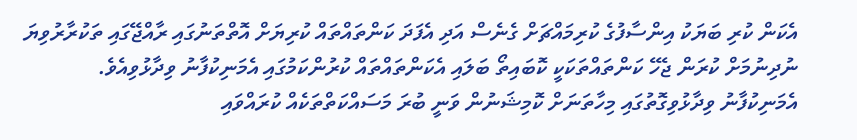އެކަން ކުރި ބަޔަކު އިންސާފުގެ ކުރިމައްޗަށް ގެނެސް އަދި އެފަދަ ކަންތައްތައް ކުރިޔަށް އޮތްތަނުގައި ރާއްޖޭގައި ތަކުރާރުވިޔަ ނުދިނުމަށް ކުރަން ޖެހޭ ކަންތައްތަކަކީ ކޮބައިތޯ ބަލައި އެކަންތައްތައް ކުރުންކަމުގައި އެމަނިކުފާނު ވިދާޅުވިއެވެ.
އެމަނިކުފާނު ވިދާޅުވިގޮތުގައި މިހާތަނަށް ކޮމިޝަނުން ވަނީ ބުރަ މަސައްކަތްތަކެއް ކުރައްވައި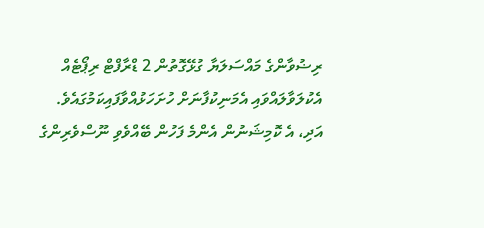ރިޟުވާންގެ މައްސަލަޔާ ގުޅޭގޮތުން 2 ޑްރާފްޓް ރިޕޯޓެއް އެކުލަވާލައްވައި އެމަނިކުފާނަށް ހުށަހަޅުއްވާފައިކަމުގައެވެ. އަދި، އެ ކޮމިޝަނުން އެންމެ ފަހުން ބޭއްވެވި ނޫސްވެރިންގެ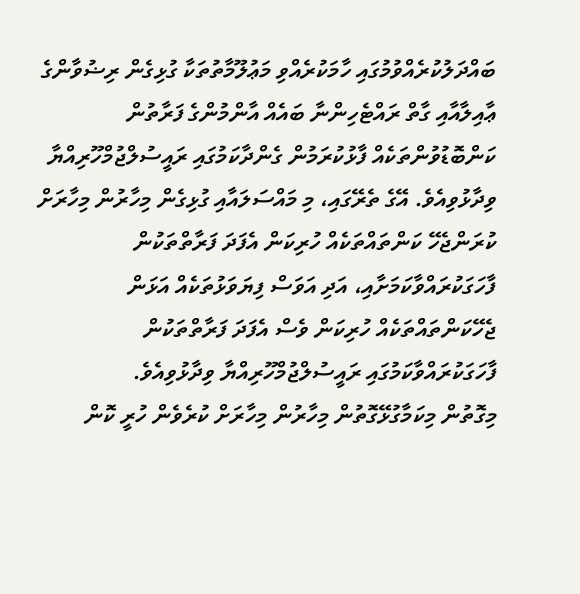ބައްދަލުކުރެއްވުމުގައި ހާމަކުރެއްވި މަޢުލޫމާތުތަކާ ގުޅިގެން ރިޟުވާންގެ ޢާއިލާއާއި ގާތް ރައްޓެހިންނާ ބައެއް އާންމުންގެ ފަރާތުން ކަންބޮޑުވުންތަކެއް ފާޅުކުރަމުން ގެންދާކަމުގައި ރައީސުލްޖުމްހޫރިއްޔާ ވިދާޅުވިއެވެ. އޭގެ ތެރޭގައި، މި މައްސަލައާއި ގުޅިގެން މިހާރުން މިހާރަށް ކުރަންޖެހޭ ކަންތައްތަކެއް ހުރިކަން އެފަދަ ފަރާތްތަކުން ފާހަގަކުރައްވާކަމަށާއި، އަދި އަވަސް ފިޔަވަޅުތަކެއް އަޅަން ޖެހޭކަންތައްތަކެއް ހުރިކަން ވެސް އެފަދަ ފަރާތްތަކުން ފާހަގަކުރައްވާކަމުގައި ރައީސުލްޖުމްހޫރިއްޔާ ވިދާޅުވިއެވެ.
މިގޮތުން މިކަމާގުޅޭގޮތުން މިހާރުން މިހާރަށް ކުރެވެން ހުރީ ކޮން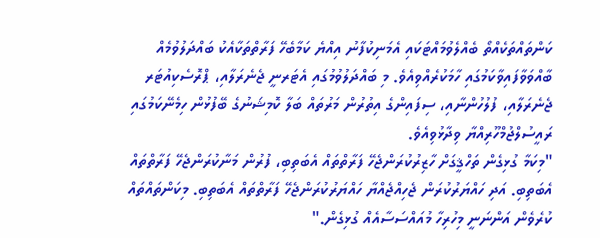ކަންތައްތަކެއްތޯ ބެއްލެވުމައްޓަކައި އެމަނިކުފާނު އިއްޔެ ކަމާބެހޭ ފަރާތްތަކާއެކު ބައްދަލުވުމެއް ބާއްވަވާފައިވާކަމުގައި ހާމަކުރެއްވިއެވެ. މި ބައްދަލުވުމުގައި އެޓަރނީ ޖެނެރަލާއި، ޕްރޮސެކިއުޓަރ ޖެނެރަލާއި، ފުލުހުންނާއި، ސިފައިންގެ އިތުރުން މަރުތައް ބަލާ ކޮމިޝަނުގެ ބޭފުޅުން ހިމެނޭކަމުގައި ރައީސުލްޖުމްހޫރިއްޔާ ވިދާޅުވިއެވެ.
"މިކަމާ ގުޅިގެން ތަހްޤީގަށް ހާޒިރުކުރަންޖެހޭ ފަރާތްތައް އެބަތިބި، ފުރުން މަނާކުރަންޖެހޭ ފަރާތްތައް އެބަތިބި. އަދި ހައްޔަރުކުރަން ޖެހިއްޖެއްޔާ ހައްޔަރުކުރަންޖެހޭ ފަރާތްތައް އެބަތިބި. މިކަންތައްތައް ކުރެވެން އަންނަނީ މިހުރިހާ މުއައްސަސާއެއް ގުޅިގެން."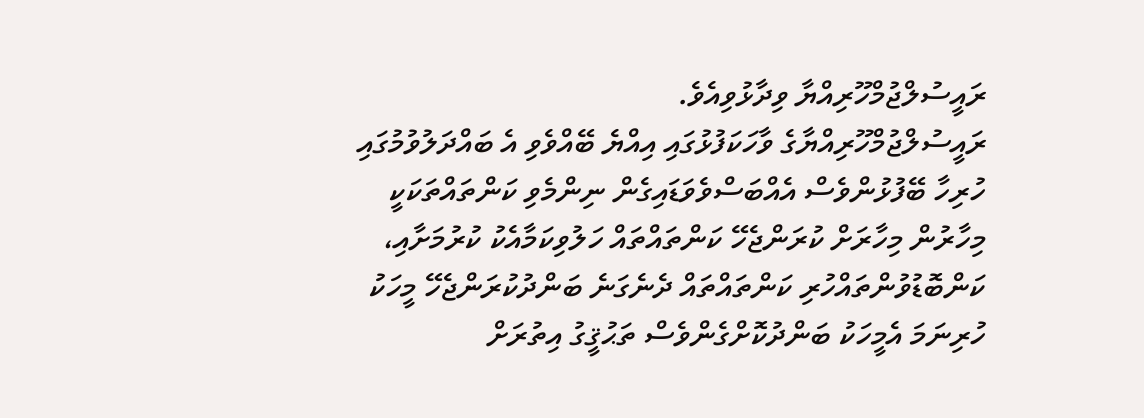ރައީސުލްޖުމްހޫރިއްޔާ ވިދާޅުވިއެވެ.
ރައީސުލްޖުމްހޫރިއްޔާގެ ވާހަކަފުޅުގައި އިއްޔެ ބޭއްވެވި އެ ބައްދަލުވުމުގައި ހުރިހާ ބޭފުޅުންވެސް އެއްބަސްވެވަޑައިގެން ނިންމެވި ކަންތައްތަކަކީ މިހާރުން މިހާރަށް ކުރަންޖެހޭ ކަންތައްތައް ހަލުވިކަމާއެކު ކުރުމަށާއި، ކަންބޮޑުވުންތައްހުރި ކަންތައްތައް ދެނެގަނެ ބަންދުކުރަންޖެހޭ މީހަކު ހުރިނަމަ އެމީހަކު ބަންދުކޮށްގެންވެސް ތަޙުޤީގު އިތުރަށް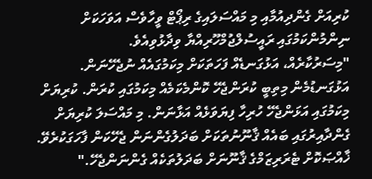ކުރިއަށް ގެންދިއުމާއި މި މައްސަލައިގެ ރިޕޯޓް ވީހާވެސް އަވަހަކަށް ނިންމުންކަމުގައި ރައީސުލްޖުމްހޫރިއްޔާ ވިދާޅުވިއެވެ.
"މިސަރުކާރެއް، އަޅުގަނޑެއް ފަހަތަކަށް މިކަމުގައެއް ނުޖެހޭނަން. އަޅުގަނޑުމެން މިތިބީ ކުރަންޖެހޭ ކޮންމެކަމެއް މިކަމުގައި ކުރަން. ކުރިޔަށް މިކަމުގައި އަޅަންޖެހޭ ހުރިހާ ފިޔަވަޅެއް އަޅާނަން. މި މައްސަލަ ކުރިޔަށް ގެންދާއިރުގައި ބައެއް ޤާނޫނުތަކަށް ބަދަލުގެންނަން ޖެހޭކަން ފާހަގަކުރެވޭ. ޚާއްޞަކޮށް ޓެރަރިޒަމްގެ ޤާނޫނަށް ބަދަލުތަކެއް ގެންނަންޖެހޭ."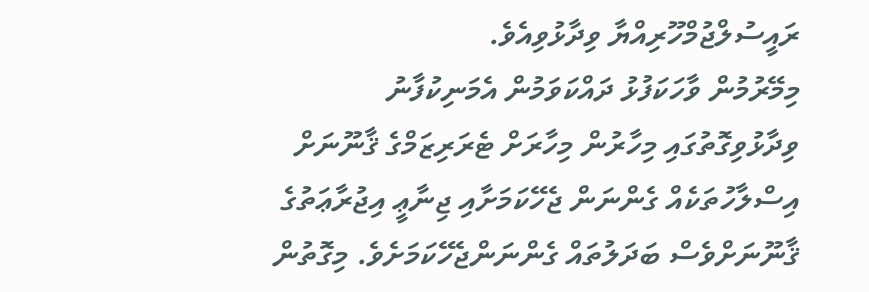ރައީސުލްޖުމްހޫރިއްޔާ ވިދާޅުވިއެވެ.
މިމޭރުމުން ވާހަކަފުޅު ދައްކަވަމުން އެމަނިކުފާނު ވިދާޅުވިގޮތުގައި މިހާރުން މިހާރަށް ޓެރަރިޒަމްގެ ޤާނޫނަށް އިސްލާހުތަކެއް ގެންނަން ޖެހޭކަމަށާއި ޖިނާޢީ އިޖުރާޢަތުގެ ޤާނޫނަށްވެސް ބަދަލުތައް ގެންނަންޖެހޭކަމަށެވެ. މިގޮތުން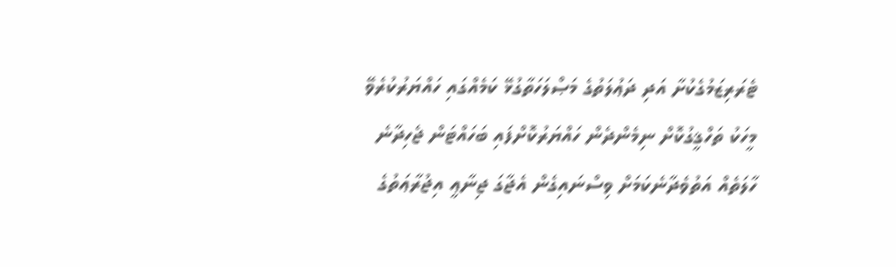ޓެރަރިޒަމުގެކުށާ އަދި ދަޢުލަތުގެ މަޞްލަހަތާގުޅޭ ކަމެއްގައި ހައްޔަރުކުރެވޭ މީހަކު ތަހްޤީގުކޮށް ނިމެންދެން ހައްޔަރުކޮށްފައި ބަހައްޓަން ޖެހިދާނެ ހާލަތެއް އަތުވެދާނެކަމަށް ވިސްނައިގެން އެޖާގަ ޖިނާޢީ އިޖުރާޢަތުގެ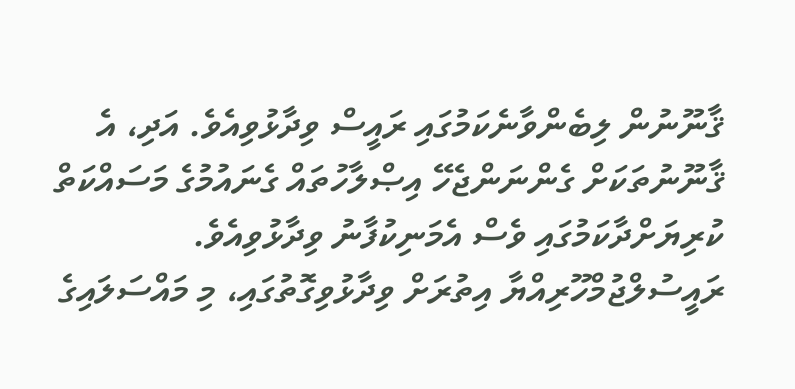ޤާނޫނުން ލިބެންވާނެކަމުގައި ރައީސް ވިދާޅުވިއެވެ. އަދި، އެ ޤާނޫނުތަކަށް ގެންނަންޖެހޭ އިޞްލާހުތައް ގެނައުމުގެ މަސައްކަތް ކުރިޔަށްދާކަމުގައި ވެސް އެމަނިކުފާނު ވިދާޅުވިއެވެ.
ރައީސުލްޖުމްހޫރިއްޔާ އިތުރަށް ވިދާޅުވިގޮތުގައި، މި މައްސަލައިގެ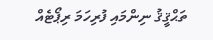ތަޙްޤީޤު ނިންމައި ފުރިހަމަ ރިޕޯޓެއް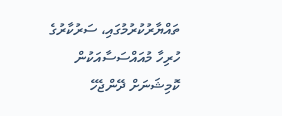ތައްޔާރުކުރުމުގައި، ސަރުކާރުގެ ހުރިހާ މުއައްސަސާއަކުން ކޮމިޝަނަށް ދޭންޖެހޭ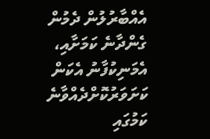އެއްބާރުލުން ދެމުން ގެންދާނެ ކަމަށާއި، އެމަނިކުފާނު އެކަން ކަށަވަރުކޮށްދެއްވާނެ ކަމުގައި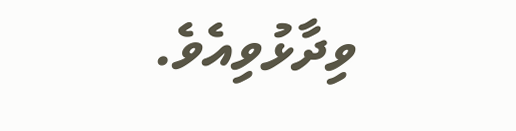ވިދާޅުވިއެވެ.